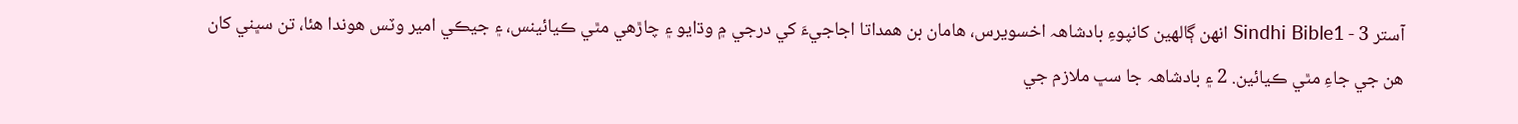آستر 3 - Sindhi Bible1 انهن ڳالهين کانپوءِ بادشاهہ اخسويرس، هامان بن همداتا اجاجيءَ کي درجي ۾ وڌايو ۽ چاڙهي مٿي ڪيائينس، ۽ جيڪي امير وٽس هوندا هئا، تن سڀني کان هن جي جاءِ مٿي ڪيائين. 2 ۽ بادشاهہ جا سڀ ملازم جي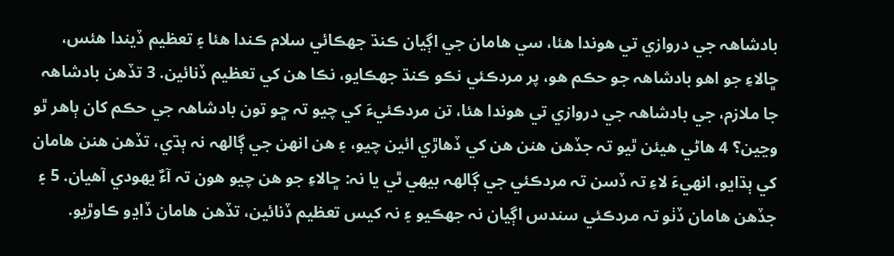بادشاهہ جي دروازي تي هوندا هئا، سي هامان جي اڳيان ڪنڌ جهڪائي سلام ڪندا هئا ۽ تعظيم ڏيندا هئس، ڇالاءِ جو اهو بادشاهہ جو حڪم هو، پر مردڪئي نڪو ڪنڌ جهڪايو، نڪا هن کي تعظيم ڏنائين. 3 تڏهن بادشاهہ جا ملازم، جي بادشاهہ جي دروازي تي هوندا هئا، تن مردڪئيءَ کي چيو تہ ڇو تون بادشاهہ جي حڪم کان ٻاهر ٿو وڃين؟ 4 هاڻي هيئن ٿيو تہ جڏهن هنن هن کي ڏهاڙي ائين چيو، ۽ هن انهن جي ڳالهہ نہ ٻڌي، تڏهن هنن هامان کي ٻڌايو، انهيءَ لاءِ تہ ڏسن تہ مردڪئي جي ڳالهہ بيهي ٿي يا نہ: ڇالاءِ جو هن چيو هون تہ آءٌ يهودي آهيان. 5 ۽ جڏهن هامان ڏٺو تہ مردڪئي سندس اڳيان نہ جهڪيو ۽ نہ کيس تعظيم ڏنائين، تڏهن هامان ڏاڍو ڪاوڙيو.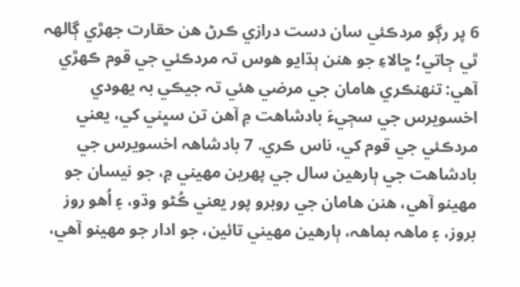6 پر رڳو مردڪئي سان دست درازي ڪرڻ هن حقارت جهڙي ڳالهہ ٿي ڄاتي؛ ڇالاءِ جو هنن ٻڌايو هوس تہ مردڪئي جي قوم ڪهڙي آهي: تنهنڪري هامان جي مرضي هئي تہ جيڪي بہ يهودي اخسويرس جي سڄيءَ بادشاهت ۾ آهن تن سڀني کي، يعني مردڪئي جي قوم کي، ناس ڪري. 7 بادشاهہ اخسويرس جي بادشاهت جي ٻارهين سال جي پهرين مهيني ۾، جو نيسان جو مهينو آهي، هنن هامان جي روبرو پور يعني ڪُڻو وڌو، ۽ اُهو روز بروز، ۽ ماهہ بماهہ، ٻارهين مهيني تائين، جو ادار جو مهينو آهي،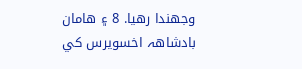وجهندا رهيا. 8 ۽ هامان بادشاهہ اخسويرس کي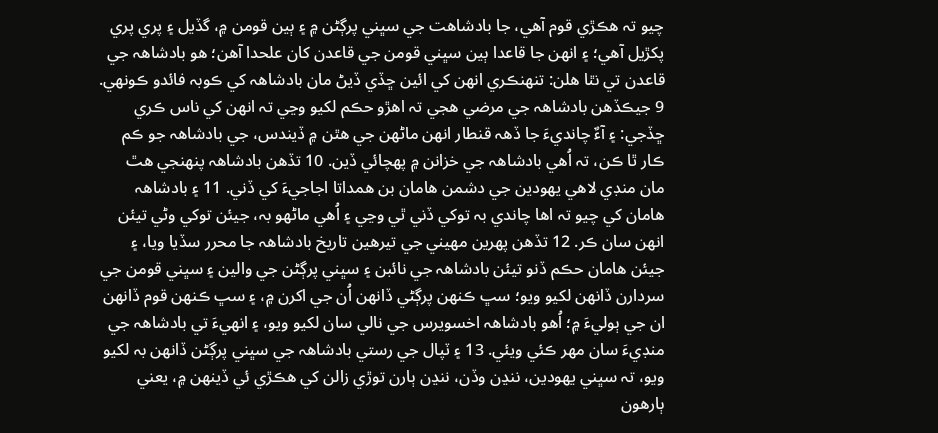چيو تہ هڪڙي قوم آهي، جا بادشاهت جي سڀني پرڳڻن ۾ ۽ ٻين قومن ۾، گڏيل ۽ پري پري پکڙيل آهي؛ ۽ انهن جا قاعدا ٻين سڀني قومن جي قاعدن کان علحدا آهن؛ هو بادشاهہ جي قاعدن تي نٿا هلن: تنهنڪري انهن کي ائين ڇڏي ڏيڻ مان بادشاهہ کي ڪوبہ فائدو ڪونهي. 9 جيڪڏهن بادشاهہ جي مرضي هجي تہ اهڙو حڪم لکيو وڃي تہ انهن کي ناس ڪري ڇڏجي: ۽ آءٌ چانديءَ جا ڏهہ قنطار انهن ماڻهن جي هٿن ۾ ڏيندس، جي بادشاهہ جو ڪم ڪار ٿا ڪن، تہ اُهي بادشاهہ جي خزانن ۾ پهچائي ڏين. 10 تڏهن بادشاهہ پنهنجي هٿ مان منڊي لاهي يهودين جي دشمن هامان بن همداتا اجاجيءَ کي ڏني. 11 ۽ بادشاهہ هامان کي چيو تہ اها چاندي بہ توکي ڏني ٿي وڃي ۽ اُهي ماڻهو بہ، جيئن توکي وڻي تيئن انهن سان ڪر. 12 تڏهن پهرين مهيني جي تيرهين تاريخ بادشاهہ جا محرر سڏيا ويا، ۽ جيئن هامان حڪم ڏنو تيئن بادشاهہ جي نائبن ۽ سڀني پرڳڻن جي والين ۽ سڀني قومن جي سردارن ڏانهن لکيو ويو؛ سڀ ڪنهن پرڳڻي ڏانهن اُن جي اکرن ۾، ۽ سڀ ڪنهن قوم ڏانهن ان جي ٻوليءَ ۾؛ اُهو بادشاهہ اخسويرس جي نالي سان لکيو ويو، ۽ انهيءَ تي بادشاهہ جي منڊيءَ سان مهر ڪئي ويئي. 13 ۽ ٽپال جي رستي بادشاهہ جي سڀني پرڳڻن ڏانهن بہ لکيو ويو، تہ سڀني يهودين، ننڍن وڏن، ننڍن ٻارن توڙي زالن کي هڪڙي ئي ڏينهن ۾، يعني ٻارهون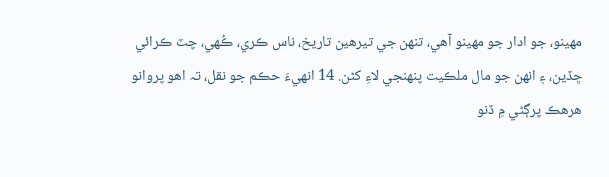مهينو، جو ادار جو مهينو آهي، تنهن جي تيرهين تاريخ، ناس ڪري، ڪُهي، چٽ ڪرائي ڇڏين، ۽ انهن جو مال ملڪيت پنهنجي لاءِ کڻن. 14 انهيءَ حڪم جو نقل، تہ اهو پروانو هرهڪ پرڳڻي ۾ ڏنو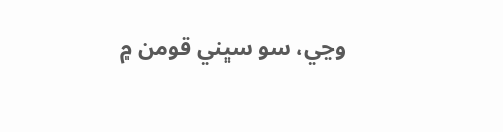وڃي، سو سڀني قومن ۾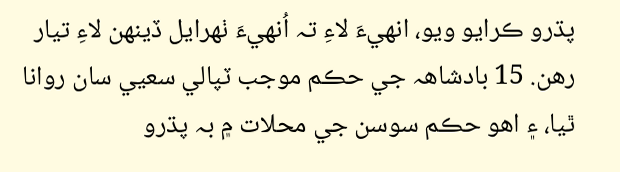پڌرو ڪرايو ويو، انهيءَ لاءِ تہ اُنهيءَ ٺهرايل ڏينهن لاءِ تيار رهن. 15 بادشاهہ جي حڪم موجب ٽپالي سعيي سان روانا ٿيا، ۽ اهو حڪم سوسن جي محلات ۾ بہ پڌرو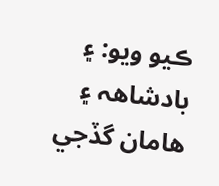ڪيو ويو: ۽ بادشاهہ ۽ هامان گڏجي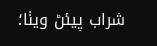شراب پيئڻ ويٺا؛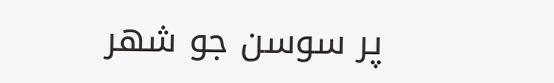پر سوسن جو شهر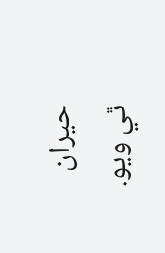حيران ٿي ويو.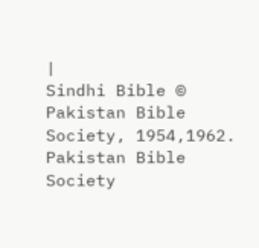|
Sindhi Bible © Pakistan Bible Society, 1954,1962.
Pakistan Bible Society